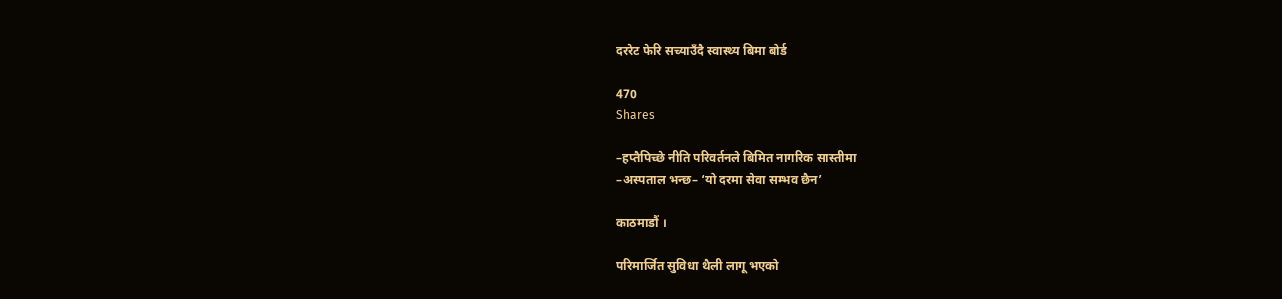दररेट फेरि सच्याउँदै स्वास्थ्य बिमा बोर्ड

470
Shares

–हप्तैपिच्छे नीति परिवर्तनले बिमित नागरिक सास्तीमा
–अस्पताल भन्छ– ‘यो दरमा सेवा सम्भव छैन’

काठमाडौं ।

परिमार्जित सुविधा थैली लागू भएको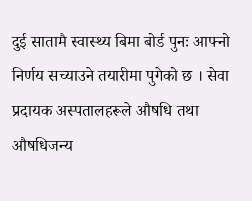दुई सातामै स्वास्थ्य बिमा बोर्ड पुनः आफ्नो निर्णय सच्याउने तयारीमा पुगेको छ । सेवा प्रदायक अस्पतालहरूले औषधि तथा औषधिजन्य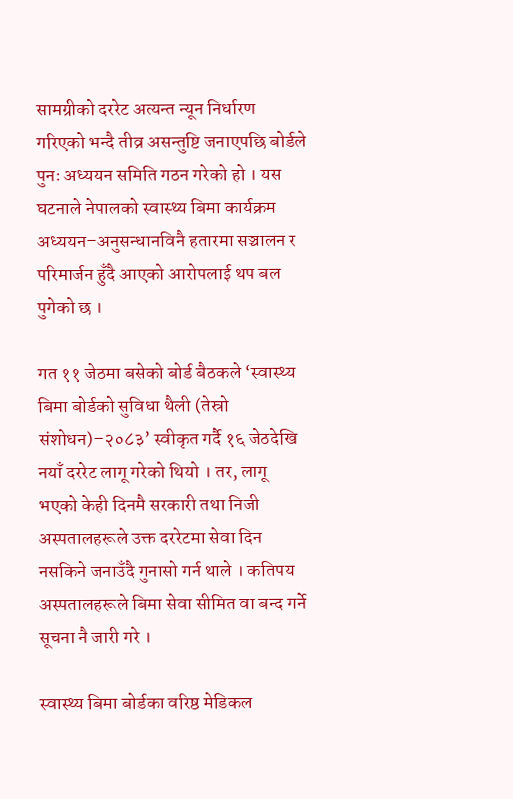सामग्रीको दररेट अत्यन्त न्यून निर्धारण गरिएको भन्दै तीव्र असन्तुष्टि जनाएपछि बोर्डले पुनः अध्ययन समिति गठन गरेको हो । यस घटनाले नेपालको स्वास्थ्य बिमा कार्यक्रम अध्ययन–अनुसन्धानविनै हतारमा सञ्चालन र परिमार्जन हुँदै आएको आरोपलाई थप बल पुगेको छ ।

गत ११ जेठमा बसेको बोर्ड बैठकले ‘स्वास्थ्य बिमा बोर्डको सुविधा थैली (तेस्रो संशोधन)–२०८३’ स्वीकृत गर्दै १६ जेठदेखि नयाँ दररेट लागू गरेको थियो । तर, लागू भएको केही दिनमै सरकारी तथा निजी अस्पतालहरूले उक्त दररेटमा सेवा दिन नसकिने जनाउँदै गुनासो गर्न थाले । कतिपय अस्पतालहरूले बिमा सेवा सीमित वा बन्द गर्ने सूचना नै जारी गरे ।

स्वास्थ्य बिमा बोर्डका वरिष्ठ मेडिकल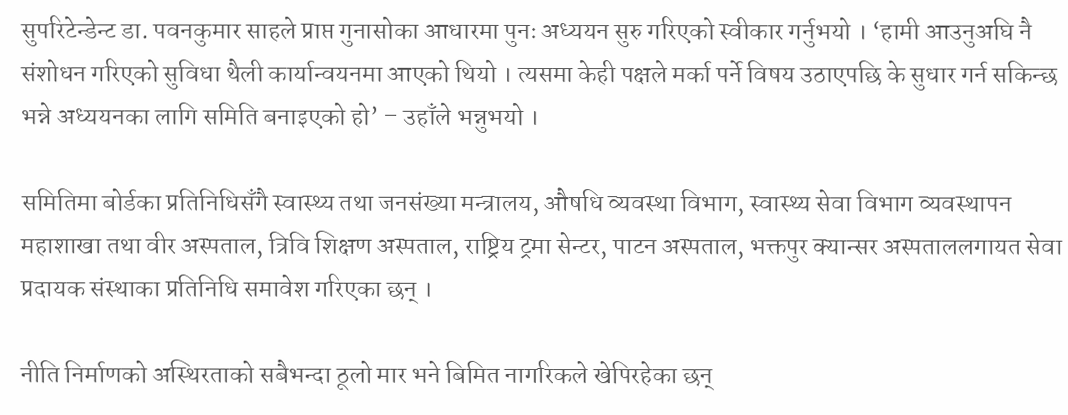सुपरिटेन्डेन्ट डा. पवनकुमार साहले प्राप्त गुनासोका आधारमा पुनः अध्ययन सुरु गरिएको स्वीकार गर्नुभयो । ‘हामी आउनुअघि नै संशोधन गरिएको सुविधा थैली कार्यान्वयनमा आएको थियो । त्यसमा केही पक्षले मर्का पर्ने विषय उठाएपछि के सुधार गर्न सकिन्छ भन्ने अध्ययनका लागि समिति बनाइएको हो’ – उहाँले भन्नुभयो ।

समितिमा बोर्डका प्रतिनिधिसँगै स्वास्थ्य तथा जनसंख्या मन्त्रालय, औषधि व्यवस्था विभाग, स्वास्थ्य सेवा विभाग व्यवस्थापन महाशाखा तथा वीर अस्पताल, त्रिवि शिक्षण अस्पताल, राष्ट्रिय ट्रमा सेन्टर, पाटन अस्पताल, भक्तपुर क्यान्सर अस्पताललगायत सेवा प्रदायक संस्थाका प्रतिनिधि समावेश गरिएका छन् ।

नीति निर्माणको अस्थिरताको सबैभन्दा ठूलो मार भने बिमित नागरिकले खेपिरहेका छन्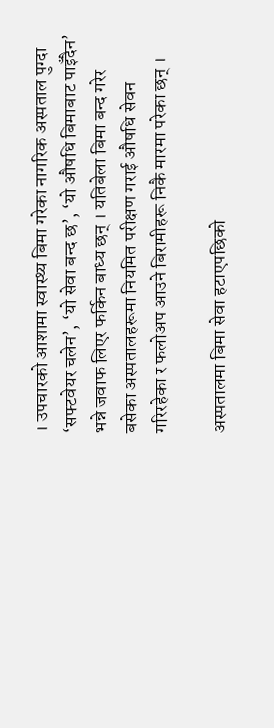। उपचारको आशामा स्वास्थ्य बिमा गरेका नागरिक अस्पताल पुग्दा ‘सफ्टवेयर चलेन’, ‘यो सेवा बन्द छ’, ‘यो औषधि बिमाबाट पाइँदैन’ भन्ने जवाफ लिएर फर्किन बाध्य छन् । यतिबेला बिमा बन्द गरेर बसेका अस्पतालहरूमा नियमित परीक्षण गराई औषधि सेवन गरिरहेका र फलोअप आउने बिरामीहरू निकै मारमा परेका छन् ।

अस्पतालमा बिमा सेवा हटाएपछिको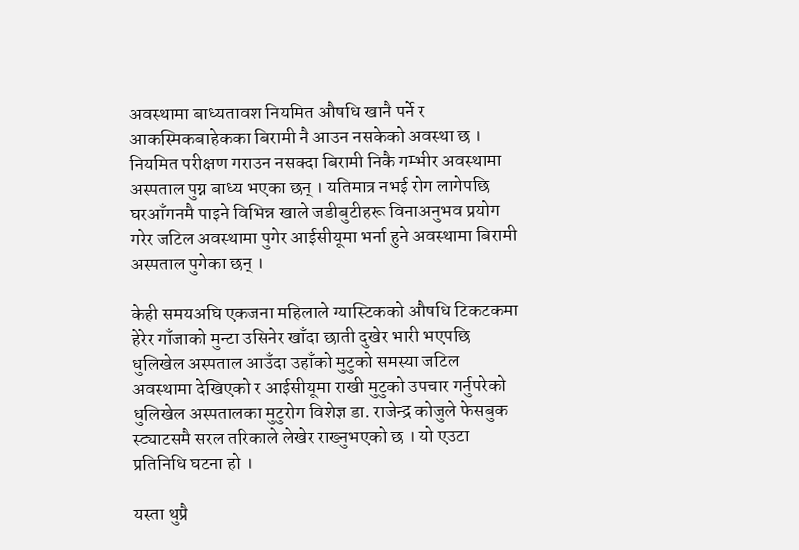अवस्थामा बाध्यतावश नियमित औषधि खानै पर्ने र आकस्मिकबाहेकका बिरामी नै आउन नसकेको अवस्था छ । नियमित परीक्षण गराउन नसक्दा बिरामी निकै गम्भीर अवस्थामा अस्पताल पुग्न बाध्य भएका छन् । यतिमात्र नभई रोग लागेपछि घरआँगनमै पाइने विभिन्न खाले जडीबुटीहरू विनाअनुभव प्रयोग गरेर जटिल अवस्थामा पुगेर आईसीयूमा भर्ना हुने अवस्थामा बिरामी अस्पताल पुगेका छन् ।

केही समयअघि एकजना महिलाले ग्यास्टिकको औषधि टिकटकमा हेरेर गाँजाको मुन्टा उसिनेर खाँदा छाती दुखेर भारी भएपछि धुलिखेल अस्पताल आउँदा उहाँको मुटुको समस्या जटिल अवस्थामा देखिएको र आईसीयूमा राखी मुटुको उपचार गर्नुपरेको धुलिखेल अस्पतालका मुटुरोग विशेज्ञ डा. राजेन्द्र कोजुले फेसबुक स्ट्याटसमै सरल तरिकाले लेखेर राख्नुभएको छ । यो एउटा प्रतिनिधि घटना हो ।

यस्ता थुप्रै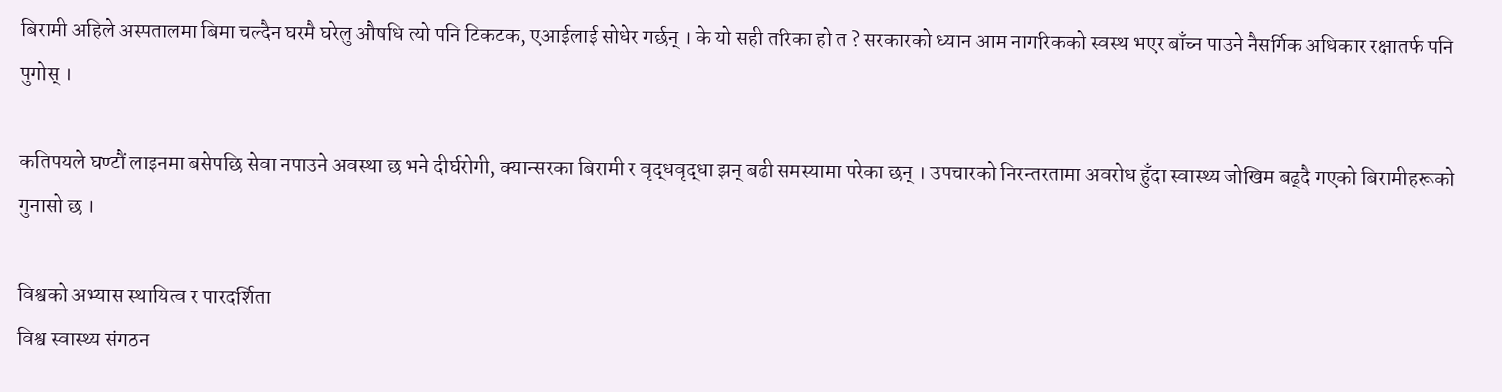बिरामी अहिले अस्पतालमा बिमा चल्दैन घरमै घरेलु औषधि त्यो पनि टिकटक, एआईलाई सोधेर गर्छन् । के यो सही तरिका हो त ? सरकारको ध्यान आम नागरिकको स्वस्थ भएर बाँच्न पाउने नैसर्गिक अधिकार रक्षातर्फ पनि पुगोस् ।

कतिपयले घण्टौं लाइनमा बसेपछि सेवा नपाउने अवस्था छ भने दीर्घरोगी, क्यान्सरका बिरामी र वृद्धवृद्धा झन् बढी समस्यामा परेका छन् । उपचारको निरन्तरतामा अवरोध हुँदा स्वास्थ्य जोखिम बढ्दै गएको बिरामीहरूको गुनासो छ ।

विश्वको अभ्यास स्थायित्व र पारदर्शिता
विश्व स्वास्थ्य संगठन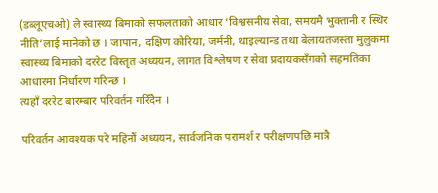(डब्लूएचओ) ले स्वास्थ्य बिमाको सफलताको आधार ‘विश्वसनीय सेवा, समयमै भुक्तानी र स्थिर नीति’लाई मानेको छ । जापान, दक्षिण कोरिया, जर्मनी, थाइल्यान्ड तथा बेलायतजस्ता मुलुकमा स्वास्थ्य बिमाको दररेट विस्तृत अध्ययन, लागत विश्लेषण र सेवा प्रदायकसँगको सहमतिका आधारमा निर्धारण गरिन्छ ।
त्यहाँ दररेट बारम्बार परिवर्तन गरिँदैन ।

परिवर्तन आवश्यक परे महिनौं अध्ययन, सार्वजनिक परामर्श र परीक्षणपछि मात्रै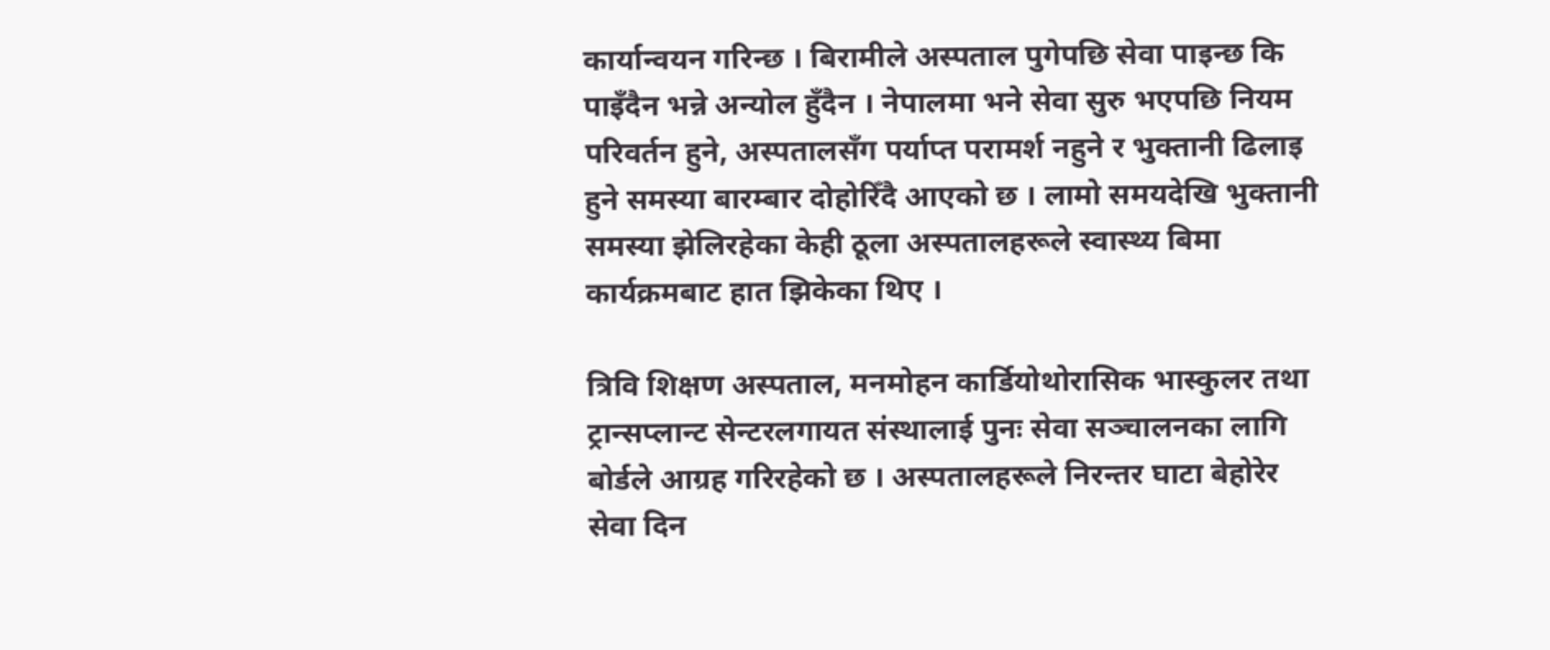कार्यान्वयन गरिन्छ । बिरामीले अस्पताल पुगेपछि सेवा पाइन्छ कि पाइँदैन भन्ने अन्योल हुँदैन । नेपालमा भने सेवा सुरु भएपछि नियम परिवर्तन हुने, अस्पतालसँग पर्याप्त परामर्श नहुने र भुक्तानी ढिलाइ हुने समस्या बारम्बार दोहोरिँदै आएको छ । लामो समयदेखि भुक्तानी समस्या झेलिरहेका केही ठूला अस्पतालहरूले स्वास्थ्य बिमा कार्यक्रमबाट हात झिकेका थिए ।

त्रिवि शिक्षण अस्पताल, मनमोहन कार्डियोथोरासिक भास्कुलर तथा ट्रान्सप्लान्ट सेन्टरलगायत संस्थालाई पुनः सेवा सञ्चालनका लागि बोर्डले आग्रह गरिरहेको छ । अस्पतालहरूले निरन्तर घाटा बेहोरेर सेवा दिन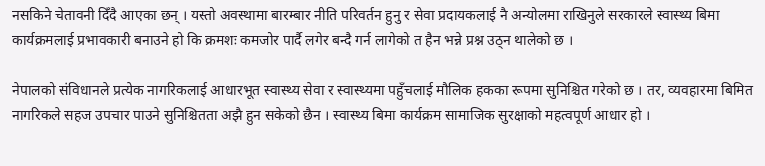नसकिने चेतावनी दिँदै आएका छन् । यस्तो अवस्थामा बारम्बार नीति परिवर्तन हुनु र सेवा प्रदायकलाई नै अन्योलमा राखिनुले सरकारले स्वास्थ्य बिमा कार्यक्रमलाई प्रभावकारी बनाउने हो कि क्रमशः कमजोर पार्दै लगेर बन्दै गर्न लागेको त हैन भन्ने प्रश्न उठ्न थालेको छ ।

नेपालको संविधानले प्रत्येक नागरिकलाई आधारभूत स्वास्थ्य सेवा र स्वास्थ्यमा पहुँचलाई मौलिक हकका रूपमा सुनिश्चित गरेको छ । तर, व्यवहारमा बिमित नागरिकले सहज उपचार पाउने सुनिश्चितता अझै हुन सकेको छैन । स्वास्थ्य बिमा कार्यक्रम सामाजिक सुरक्षाको महत्वपूर्ण आधार हो ।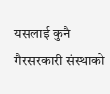यसलाई कुनै गैरसरकारी संस्थाको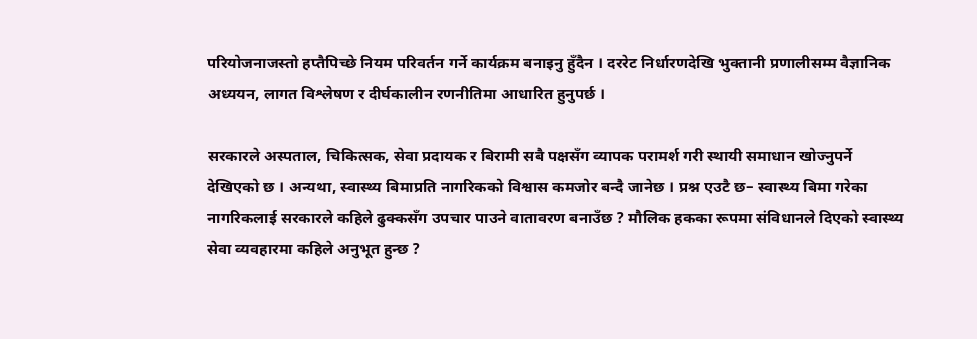परियोजनाजस्तो हप्तैपिच्छे नियम परिवर्तन गर्ने कार्यक्रम बनाइनु हुँदैन । दररेट निर्धारणदेखि भुक्तानी प्रणालीसम्म वैज्ञानिक अध्ययन, लागत विश्लेषण र दीर्घकालीन रणनीतिमा आधारित हुनुपर्छ ।

सरकारले अस्पताल, चिकित्सक, सेवा प्रदायक र बिरामी सबै पक्षसँग व्यापक परामर्श गरी स्थायी समाधान खोज्नुपर्ने देखिएको छ । अन्यथा, स्वास्थ्य बिमाप्रति नागरिकको विश्वास कमजोर बन्दै जानेछ । प्रश्न एउटै छ– स्वास्थ्य बिमा गरेका नागरिकलाई सरकारले कहिले ढुक्कसँग उपचार पाउने वातावरण बनाउँछ ? मौलिक हकका रूपमा संविधानले दिएको स्वास्थ्य सेवा व्यवहारमा कहिले अनुभूत हुन्छ ?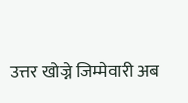उत्तर खोज्ने जिम्मेवारी अब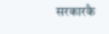सरकारकै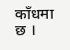काँधमा छ ।